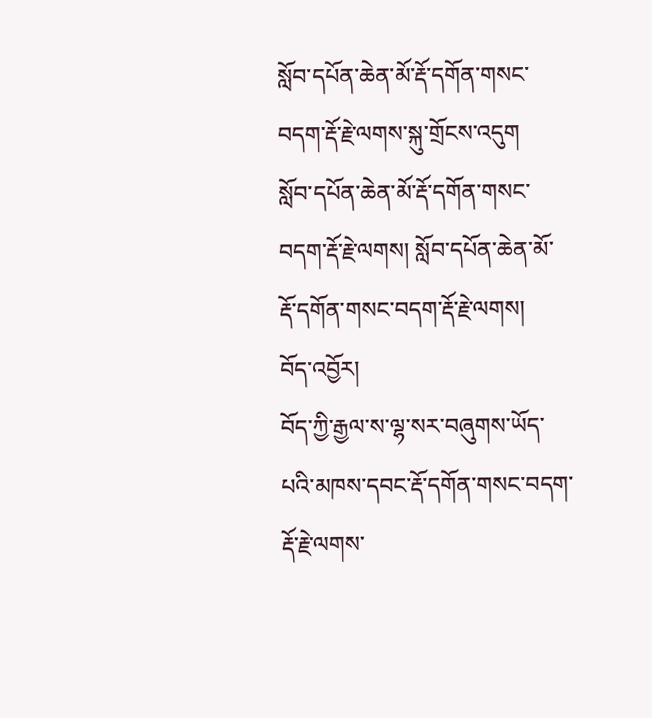སློབ་དཔོན་ཆེན་མོ་རྡོ་དགོན་གསང་བདག་རྡོ་རྗེ་ལགས་སྐུ་གྲོངས་འདུག
སློབ་དཔོན་ཆེན་མོ་རྡོ་དགོན་གསང་བདག་རྡོ་རྗེ་ལགས། སློབ་དཔོན་ཆེན་མོ་རྡོ་དགོན་གསང་བདག་རྡོ་རྗེ་ལགས།
བོད་འབྱོར།
བོད་ཀྱི་རྒྱལ་ས་ལྷ་སར་བཞུགས་ཡོད་པའི་མཁས་དབང་རྡོ་དགོན་གསང་བདག་རྡོ་རྗེ་ལགས་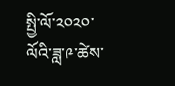སྤྱི་ལོ་༢༠༢༠་ལོའི་ཟླ་༩་ཚེས་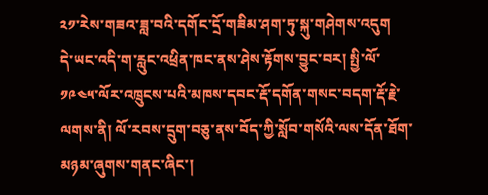༢༡་རེས་གཟའ་ཟླ་བའི་དགོང་དྲོ་གཟིམ་ཤག་ཏུ་སྐུ་གཤེགས་འདུག
དེ་ཡང་འདི་ག་རླུང་འཕྲིན་ཁང་ནས་ཤེས་རྟོགས་བྱུང་བར། སྤྱི་ལོ་༡༩༤༥་ལོར་འཁྲུངས་པའི་མཁས་དབང་རྡོ་དགོན་གསང་བདག་རྡོ་རྗེ་ལགས་ནི། ལོ་རབས་དྲུག་བཅུ་ནས་བོད་ཀྱི་སློབ་གསོའི་ལས་དོན་ཐོག་མཉམ་ཞུགས་གནང་ཞིང་།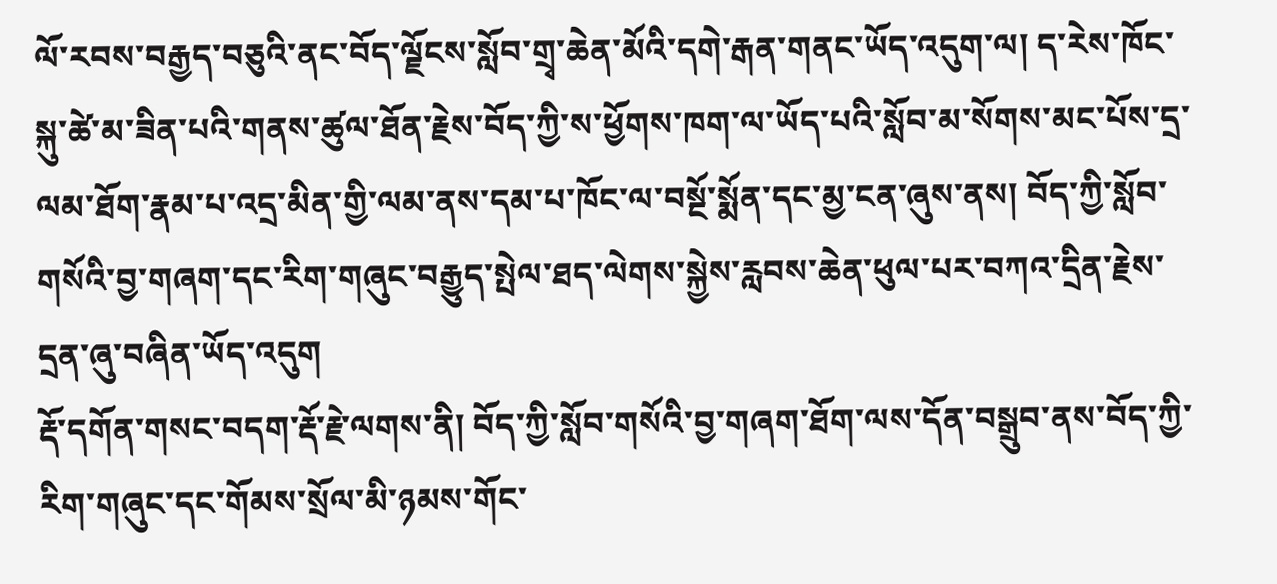ལོ་རབས་བརྒྱད་བཅུའི་ནང་བོད་ལྗོངས་སློབ་གྲྭ་ཆེན་མོའི་དགེ་རྒན་གནང་ཡོད་འདུག་ལ། ད་རེས་ཁོང་སྐུ་ཚེ་མ་ཟིན་པའི་གནས་ཚུལ་ཐོན་རྗེས་བོད་ཀྱི་ས་ཕྱོགས་ཁག་ལ་ཡོད་པའི་སློབ་མ་སོགས་མང་པོས་དྲ་ལམ་ཐོག་རྣམ་པ་འདྲ་མིན་གྱི་ལམ་ནས་དམ་པ་ཁོང་ལ་བསྔོ་སྨོན་དང་མྱ་ངན་ཞུས་ནས། བོད་ཀྱི་སློབ་གསོའི་བྱ་གཞག་དང་རིག་གཞུང་བརྒྱུད་སྤེལ་ཐད་ལེགས་སྐྱེས་རླབས་ཆེན་ཕུལ་པར་བཀའ་དྲིན་རྗེས་དྲན་ཞུ་བཞིན་ཡོད་འདུག
རྡོ་དགོན་གསང་བདག་རྡོ་རྗེ་ལགས་ནི། བོད་ཀྱི་སློབ་གསོའི་བྱ་གཞག་ཐོག་ལས་དོན་བསྒྲུབ་ནས་བོད་ཀྱི་རིག་གཞུང་དང་གོམས་སྲོལ་མི་ཉམས་གོང་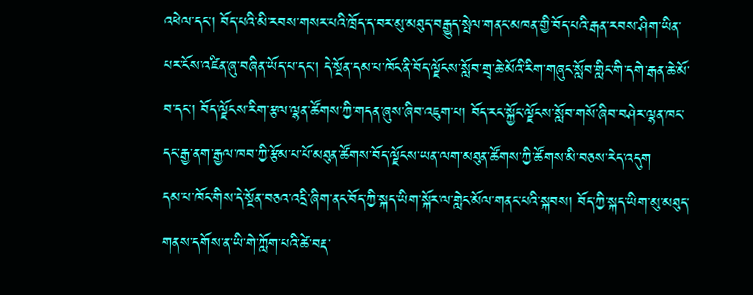འཕེལ་དང་། བོད་པའི་མི་རབས་གསར་པའི་ཁྲོད་ད་བར་མུ་མཐུད་བརྒྱུད་སྤེལ་གནང་མཁན་གྱི་བོད་པའི་རྒན་རབས་ཤིག་ཡིན་པར་ངོས་འཛིན་ཞུ་བཞིན་ཡོད་པ་དང་། དེ་སྔོན་དམ་པ་ཁོང་ནི་བོད་ལྗོངས་སློབ་གྲྭ་ཆེ་མོའི་རིག་གཞུང་སློབ་གླིང་གི་དགེ་རྒན་ཆེ་མོ་བ་དང་། བོད་ལྗོངས་རིག་རྩལ་ལྷན་ཚོགས་ཀྱི་གདན་ཞུས་ཞིབ་འཇུག་པ། བོད་རང་སྐྱོང་ལྗོངས་སློབ་གསོ་ཞིབ་བཤེར་ལྷན་ཁང་དང་རྒྱ་ནག་རྒྱལ་ཁབ་ཀྱི་རྩོམ་པ་པོ་མཐུན་ཚོགས་བོད་ལྗོངས་ཡན་ལག་མཐུན་ཚོགས་ཀྱི་ཚོགས་མི་བཅས་རེད་འདུག
དམ་པ་ཁོང་གིས་དེ་སྔོན་བཅའ་འདྲི་ཞིག་ནང་བོད་ཀྱི་སྐད་ཡིག་སྐོར་ལ་གླེང་མོལ་གནང་པའི་སྐབས། བོད་ཀྱི་སྐད་ཡིག་མུ་མཐུད་གནས་དགོས་ན་ཡི་གེ་ཀློག་པའི་ཚེ་བརྡ་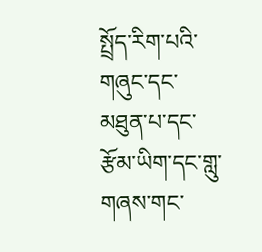སྤྲོད་རིག་པའི་གཞུང་དང་མཐུན་པ་དང་རྩོམ་ཡིག་དང་གླུ་གཞས་གང་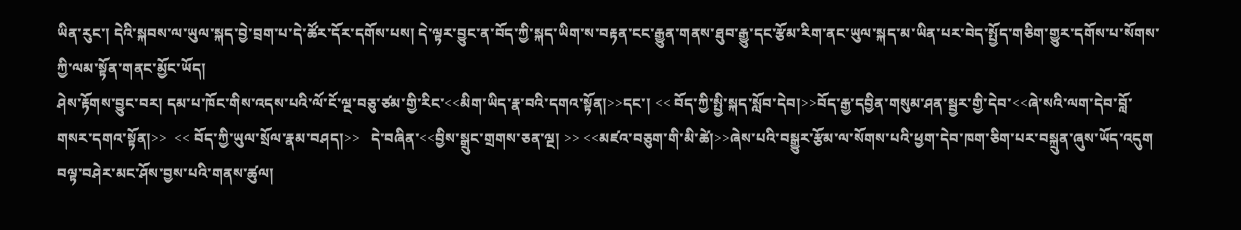ཡིན་རུང་། དེའི་སྐབས་ལ་ཡུལ་སྐད་བྱེ་བྲག་པ་དེ་ཚོར་དོར་དགོས་པས། དེ་ལྟར་བྱུང་ན་བོད་ཀྱི་སྐད་ཡིག་ས་བརྟན་ངང་རྒྱུན་གནས་ཐུབ་རྒྱུ་དང་རྩོམ་རིག་ནང་ཡུལ་སྐད་མ་ཡིན་པར་བེད་སྤྱོད་གཅིག་གྱུར་དགོས་པ་སོགས་ཀྱི་ལམ་སྟོན་གནང་མྱོང་ཡོད།
ཤེས་རྟོགས་བྱུང་བར། དམ་པ་ཁོང་གིས་འདས་པའི་ལོ་ངོ་ལྔ་བཅུ་ཙམ་གྱི་རིང་<<མིག་ཡིད་རྣ་བའི་དགའ་སྟོན།>>དང་། << བོད་ཀྱི་སྤྱི་སྐད་སློབ་དེབ།>>བོད་རྒྱ་དབྱིན་གསུམ་ཤན་སྦྱར་གྱི་དེབ་<<ཞེ་སའི་ལག་དེབ་བློ་གསར་དགའ་སྟོན།>>  << བོད་ཀྱི་ཡུལ་སྲོལ་རྣམ་བཤད།>>   དེ་བཞིན་<<བྱིས་སྒྲུང་གྲགས་ཅན་ལྔ། >> <<མཛའ་བཅུག་གི་མི་ཚེ།>>ཞེས་པའི་བསྒྱུར་རྩོམ་ལ་སོགས་པའི་ཕྱག་དེབ་ཁག་ཅིག་པར་བསྐྲུན་ཞུས་ཡོད་འདུག
བལྟ་བཤེར་མང་ཤོས་བྱས་པའི་གནས་ཚུལ།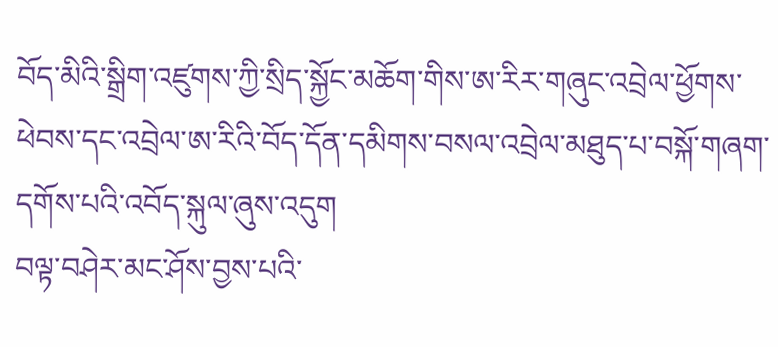བོད་མིའི་སྒྲིག་འཛུགས་ཀྱི་སྲིད་སྐྱོང་མཆོག་གིས་ཨ་རིར་གཞུང་འབྲེལ་ཕྱོགས་ཕེབས་དང་འབྲེལ་ཨ་རིའི་བོད་དོན་དམིགས་བསལ་འབྲེལ་མཐུད་པ་བསྐོ་གཞག་དགོས་པའི་འབོད་སྐུལ་ཞུས་འདུག
བལྟ་བཤེར་མང་ཤོས་བྱས་པའི་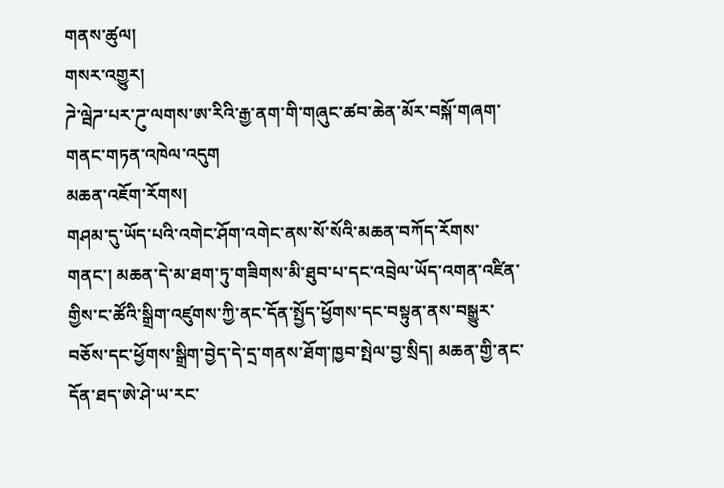གནས་ཚུལ།
གསར་འགྱུར།
ཌེ་ལྦེཌ་པར་ཌུ་ལགས་ཨ་རིའི་རྒྱ་ནག་གི་གཞུང་ཚབ་ཆེན་མོར་བསྐོ་གཞག་གནང་གཏན་འཁེལ་འདུག
མཆན་འཇོག་རོགས།
གཤམ་དུ་ཡོད་པའི་འགེང་ཤོག་འགེང་ནས་སོ་སོའི་མཆན་བཀོད་རོགས་གནང་། མཆན་དེ་མ་ཐག་ཏུ་གཟིགས་མི་ཐུབ་པ་དང་འབྲེལ་ཡོད་འགན་འཛིན་གྱིས་ང་ཚོའི་སྒྲིག་འཛུགས་ཀྱི་ནང་དོན་སྤྱོད་ཕྱོགས་དང་བསྟུན་ནས་བསྒྱུར་བཅོས་དང་ཕྱོགས་སྒྲིག་བྱེད་དེ་དྲ་གནས་ཐོག་ཁྱབ་སྤེལ་བྱ་སྲིད། མཆན་གྱི་ནང་དོན་ཐད་ཨེ་ཤེ་ཡ་རང་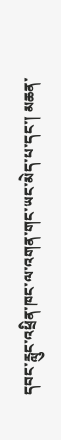དབང་རླུང་འཕྲིན་ཁང་ལ་འགན་གང་ཡང་མེད་པ་དང་། མཆན་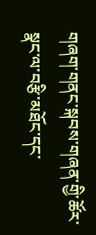གཞག་གནང་སྐབས་གཞན་གྱི་ཚོར་སྣང་ལ་བརྩི་མཐོང་དང་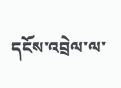དངོས་འབྲེལ་ལ་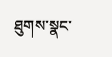ཐུགས་སྣང་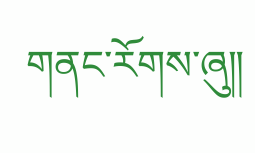གནང་རོགས་ཞུ༎